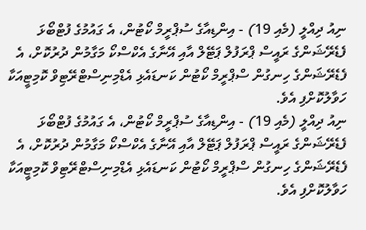ނިއު ދިއްލީ (މެއި 19) - އިންޑިއާގެ ސުޕްރީމް ކޯޓުން، އެ ގައުމުގެ ފުޓްބޯޅަ ފެޑެރޭޝަންގެ ރައީސް ޕްރަފުލް ޕަޓޭލް އާއި އޭނާގެ އެކްސްކޯ މަގާމުން ދުރުކޮށް، އެ ފެޑެރޭޝަންގެ ހިނގުން ސްޕްރީމް ކޯޓުން ކަނޑައެޅި އެޑްމިނިސްޓްރޭޓިވް ކޮމިޓީއަކާ ހަވާލުކޮށްފި އެވެ.
ނިއު ދިއްލީ (މެއި 19) - އިންޑިއާގެ ސުޕްރީމް ކޯޓުން، އެ ގައުމުގެ ފުޓްބޯޅަ ފެޑެރޭޝަންގެ ރައީސް ޕްރަފުލް ޕަޓޭލް އާއި އޭނާގެ އެކްސްކޯ މަގާމުން ދުރުކޮށް، އެ ފެޑެރޭޝަންގެ ހިނގުން ސްޕްރީމް ކޯޓުން ކަނޑައެޅި އެޑްމިނިސްޓްރޭޓިވް ކޮމިޓީއަކާ ހަވާލުކޮށްފި އެވެ.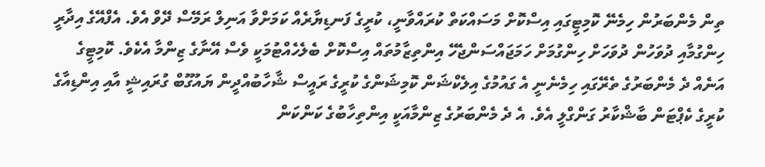ތިން މެންބަރުން ހިމެނޭ ކޮމިޓީގައި އިސްކޮށް މަސައްކަތް ކުރައްވާނީ، ކުރީގެ ފަނޑިޔާރެއް ކަމަށްވާ އަނިލް ރަމޭސް ދޭވް އެވެ. އެފްއޭގެ އިދާރީ ހިންގުމާއި ދުވަހުން ދުވަހަށް ހިންގުމަށް ހަމަޖައްސަންޖެހޭ އިންތިޒާމުތައް އިސްކޮށް ބެލެހެއްޓުމަކީ ވެސް އޭނާގެ ޒިންމާ އެކެވެ. ކޮމިޓީގެ އަނެއް ދެ މެންބަރުގެ ތެރޭގައި ހިމެނެނީ އެ ގައުމުގެ އިލެކްޝަން ކޮމިޝަންގެ ކުރީގެ ރައީސް ޝާހާބުއްދީން ޔައުގޫބް ގުރައިޝީ އާއި އިންޑިއާގެ ކުރީގެ ކެޕްޓަން ބާޝްކާރު ގަންގްލީ އެވެ. އެ ދެ މެންބަރުގެ ޒިންމާއަކީ އިންތިހާބުގެ ކަންކަން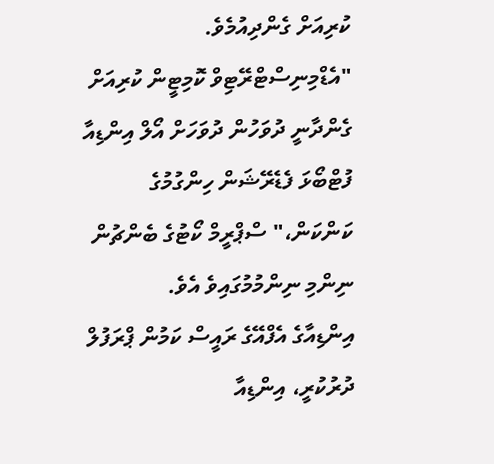ކުރިއަށް ގެންދިއުމެވެ.
"އެޑްމިނިސްޓްރޭޓިވް ކޮމިޓީން ކުރިއަށް ގެންދާނީ ދުވަހުން ދުވަހަށް އޯލް އިންޑިއާ ފުޓްބޯޅަ ފެޑެރޭޝަން ހިންގުމުގެ ކަންކަން،" ސްޕްރީމް ކޯޓުގެ ބެންޗުން ނިންމި ނިންމުމުގައިވެ އެވެ.
އިންޑިއާގެ އެފްއޭގެ ރައީސް ކަމުން ޕްރަފުލް ދުރުކުރީ، އިންޑިއާ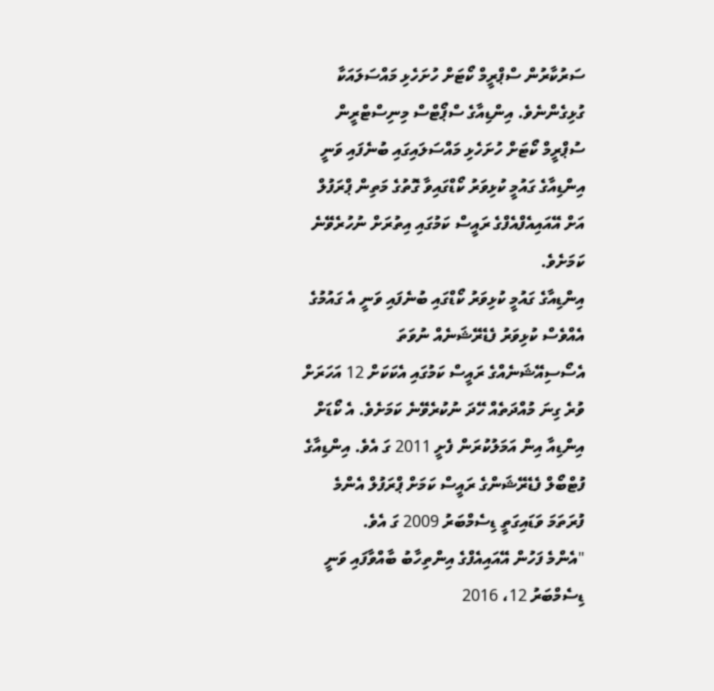ސަރުކާރުން ސްޕްރީމް ކޯޓަށް ހުށަހެޅި މައްސަލައަކާ ގުޅިގެންނެވެ. އިންޑިއާގެ ސްޕޯޓްސް މިނިސްޓްރީން ސުޕްރީމް ކޯޓަށް ހުށަހެޅި މައްސަލައިގައި ބުނެފައި ވަނީ އިންޑިއާގެ ގައުމީ ކުޅިވަރު ކޯޑްގައިވާ ގޮތުގެ މަތިން ޕްރަފުލް އަށް އޭއައިއެފްއެފްގެ ރައީސް ކަމުގައި އިތުރަށް ނުހުރެވޭނެ ކަމަށެވެ.
އިންޑިއާގެ ގައުމީ ކުޅިވަރު ކޯޑްގައި ބުނެފައި ވަނީ އެ ގައުމުގެ އެއްވެސް ކުޅިވަރު ފެޑެރޭޝަނެއް ނުވަތަ އެސޯސިއޭޝަނެއްގެ ރައީސް ކަމުގައި އެކަކަށް 12 އަހަރަށް ވުރެ ގިނަ މުއްދަތެއް ހޭދަ ނުކުރެވޭނެ ކަމަށެވެ. އެ ކޯޑަށް އިންޑިއާ އިން އަމަލުކުރަން ފެށީ 2011 ގަ އެވެ. އިންޑިއާގެ ފުޓްބޯލް ފެޑެރޭޝަންގެ ރައީސް ކަމަށް ޕްރަފުލް އެންމެ ފުރަތަމަ ވަޑައިގަތީ ޑިސެމްބަރު 2009 ގަ އެވެ.
"އެންމެ ފަހުން އޭއައިއެފްގެ އިންތިހާބު ބާއްވާފައި ވަނީ ޑިސެމްބަރު 12، 2016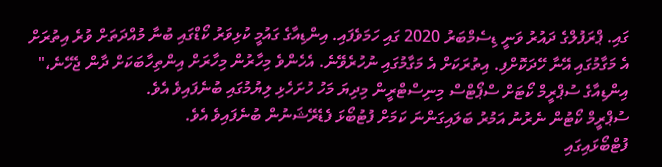ގައި. ޕްރަފުލްގެ ދައުރު ވަނީ ޑިސެމްބަރު 2020 ގައި ހަމަވެފައި. އިންޑިއާގެ ގައުމީ ކުޅިވަރު ކޯޑްގައި ބުނާ މުއްދަތަށް ވުރެ އިތުރަށް އެ މަގާމުގައި އޭނާ ހޭދަކޮށްފި. އިތުރަކަށް އެ މަގާމުގައި ނުހުރެވޭނެ. އެހެންވެ މިހާރުން މިހާރަށް އިންތިހާބަކަށް ދާން ޖެހޭނެ،" އިންޑިއާގެ ސުޕްރީމް ކޯޓަށް ސްޕޯޓްސް މިނިސްޓްރީން މިދިޔަ މަހު ހުށަހެޅި ލިޔުމުގައި ބުނެފައިވެ އެވެ.
ސުޕްރީމް ކޯޓުން ނެރުނު އަމުރު ބަލައިގަންނަ ކަމަށް ފުޓުބޯޅަ ފެޑެރޭޝަނުން ބުނެފައިވެ އެވެ.
ފުޓްބޯޅައިގައި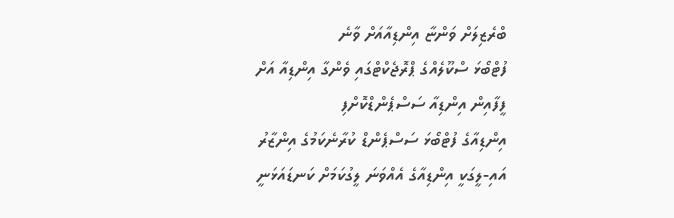ބްރެޒިލަށް ވަންޏާ އިންޑިއާއަށް ވާނެ
ފުޓްބޯޅަ ސްކޫލެއްގެ ޕްރޮޖެކްޓްގައި ވެންގާ އިންޑިއާ އަށް
ފީފާއިން އިންޑިއާ ސަސްޕެންޑްކޮށްފި
އިންޑިއާގެ ފުޓްބޯޅަ ސަސްޕެންޑް ކުރާނެކަމުގެ އިންޒާރު
އައި-ލީގަކީ އިންޑިއާގެ އެއްވަނަ ލީގުކަމަށް ކަނޑައަޅަނީ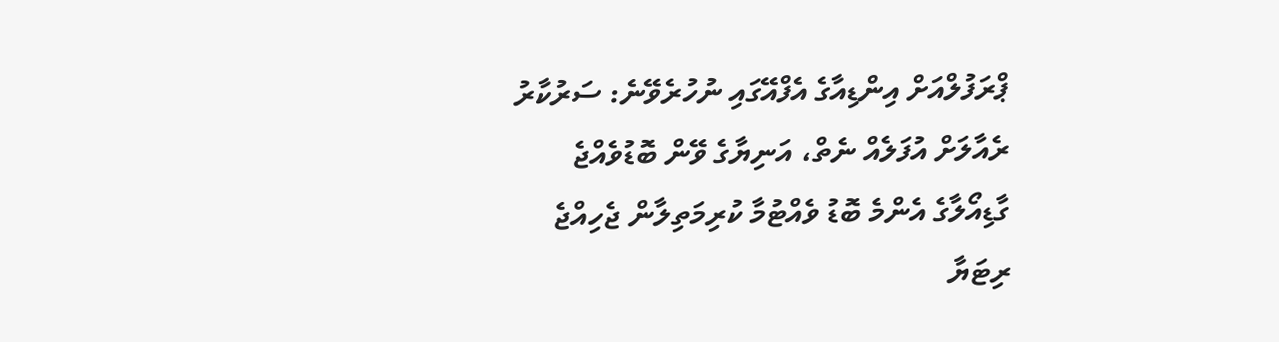ޕްރަފުލްއަށް އިންޑިއާގެ އެފްއޭގައި ނުހުރެވޭނެ: ސަރުކާރު
ރެއާލަށް އުފަލެއް ނެތް، އަނިޔާގެ ވޭން ބޮޑުވެއްޖެ
ގާޑިއޯލާގެ އެންމެ ބޮޑު ވެއްޓުމާ ކުރިމަތިލާން ޖެހިއްޖެ
ރިޓަޔާ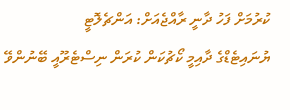ކުރުމަށް ފަހު ދާނީ ރާއްޖެއަށް: އަންޗެލޮޓީ
ޔުނައިޓެޑްގެ ދާއިމީ ކޯޗުކަން ކުރަން ނިސްޓެރޫއީ ބޭނުންވޭ